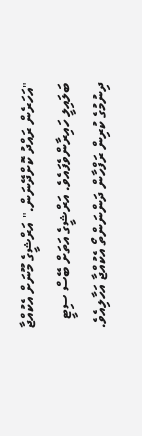"އަހަރެން ރައްދު ކޮށްދޭނަން." އަރްޝީގެ މޫނަށް އެކުއްޖާ ބަލައިލީ ހައިރާންވެފައެވެ. އަރްޝީގެ އަތަށް ބޭސް ސިޓީ ދިނުމުގެ ކުރިން ރަފްހާން ދަންނަންތޯ އެކުއްޖާ އަހާލިއެވެ.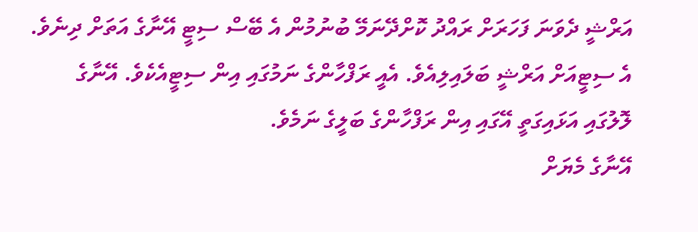އަރްޝީ ދެވަނަ ފަހަރަށް ރައްދު ކޮށްދޭނަމޭ ބުނުމުން އެ ބޭސް ސިޓީ އޭނާގެ އަތަށް ދިނެވެ. އެ ސިޓީއަށް އަރްޝީ ބަލައިލިއެވެ. އެއީ ރަފްހާންގެ ނަމުގައި އިން ސިޓީއެކެވެ. އޭނާގެ ލޮލުގައި އަޅައިގަތީ އޭގައި އިން ރަފްހާންގެ ބަލީގެ ނަމެވެ.
އޭނާގެ މެޔަށް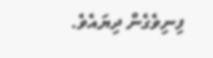ފިނިވެގެން ދިޔައެވެ.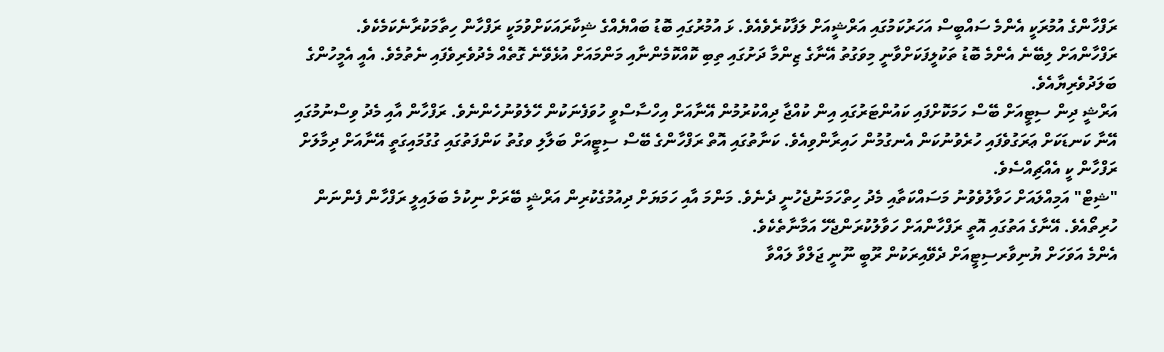ރަފްހާންގެ އުމުރަކީ އެންމެ ސައްބީސް އަހަރުކަމުގައި އަރްޝީއަށް ލަފާކުރެވެއެވެ. ޅަ އުމުރުގައި ބޮޑު ބައްޔެއްގެ ޝިކާރައަކަށްވުމަކީ ރަފްހާން ހިތާމަކުރާނެކަމެކެވެ. ރަފްހާންއަށް ލިބޭނެ އެންމެ ބޮޑު ތަކުލީފަކަށްވާނީ މިވަގުތު އޭނާގެ ޒިންމާ ދަށުގައި ތިބި ކޮއްކޮމެންނާއި މަންމައަށް އުޅެވޭނެ ގޮތެއް މެދުވެރިވެފައި ނެތުމެވެ. އެއީ އެމީހުންގެ ބަލަދުވެރިޔާއެވެ.
އަރްޝީ ދިން ސިޓީއަށް ބޭސް ހަމަކޮށްފައި ކައުންޓަރުގައި އިން ކުއްޖާ ދިއްކުރުމުން އޭނާއަށް އިހްސާސްވީ ހުވަފެނަކުން ހޭލެވުނުހެންނެވެ. ރަފްހާން އާއި މެދު ވިސްނުމުގައި އޭނާ ކަނޑަކަށް ޢަރަގުވެފައި ހުރެވުނުކަން އެނގުމުން ހައިރާންވިއެވެ. ކަނާތުގައި އޮތް ރަފްހާންގެ ބޭސް ސިޓީއަށް ބަލާލި ވގުތު ކަންފަތުގައި ގުގުމައިގަތީ އޭނާއަށް ދިމާލަށް ރަފްހާން ކީ އެއްޗިއްސެވެ.
"ޝިޓް" އަމިއްލައަށް ހަވާލުވެވުނު މަސައްކަތާއި މެދު ހިތްހަމަނުޖެހުނީ ދެނެވެ. މަންމަ އާއި ހަމަޔަށް ދިއުމުގެކުރިން އަރްޝީ ބޭރަށް ނިކުމެ ބަލައިލީ ރަފްހާން ފެންނަން ހުރިތޯއެވެ. އޭނާގެ އަތުގައި އޮތީ ރަފްހާންއަށް ހަވާލުކުރަންޖެހޭ އަމާނާތެކެވެ.
އެންމެ އަވަހަށް ޔުނިވާރސިޓީއަށް ދެވޭއިރަކުން ރޫބީ ނޫނީ ޖަލްވާ ލައްވާ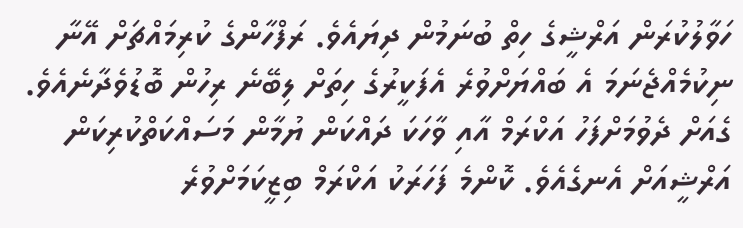ހަވާލުކުރަން އަރްޝީގެ ހިތް ބުނަމުން ދިޔައެވެ. ރަފްހާންގެ ކުރިމައްޗަށް އޭނާ ނިކުމެއްޖެނަމަ އެ ބައްޔަށްވުރެ އެފަކީރުގެ ހިތަށް ލިބޭނެ ރިހުން ބޮޑުވެދާނެއެވެ.
ގެއަށް ދެވުމަށްފަހު އަކްރަމް އާއި ވާހަކަ ދައްކަން ޔުމާން މަސައްކަތްކުރިކަން އަރްޝީއަށް އެނގެއެވެ. ކޮންމެ ފަހަރަކު އަކްރަމް ބިޒީކަމަށްވުރެ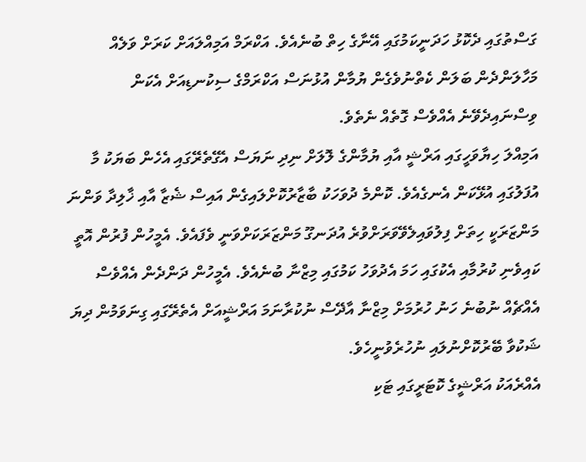ގަސްތުގައި ދެކޮޅު ހަދަނީކަމުގައި އޭނާގެ ހިތް ބުނެއެވެ. އަކްރަމް އަމިއްލައަށް ކަރަށް ވަލެއް މަހާލަންދެން ބަލަން ކެތްނުވެގެން ޔުމާން އުޅުނަސް އަކްރަމްގެ ސިކުނޑިއަށް އެކަން ވިސްނައިދެވޭނެ އެއްވެސް ގޮތެއް ނެތެވެ.
އަމިއްލަ ހިޔާވަހީގައި އަރްޝީ އާއި ޔުމާންގެ ލޮލަށް ނިދި ނަޔަސް އެގޭތެރޭގައި އެހެން ބަޔަކު މާ އުފަލުގައި އުޅޭކަން އެނގެއެވެ. ކޮންމެ ދުވަހަކު ބާޒާރުކޮށްލައިގެން އައިސް ޝެޒާ އާއި ޚާލިދާ ވަންނަ މަންޒަރަކީ ހިތަށް ފިލުވައިލެވޭވަރަށްވުރެ އުދަނގޫ މަންޒަރަކަށްވަނީ ވެފައެވެ. އެމީހުން ފުރުން އޮތީ ކައިވެނި ކުރުމާއި އެކުގައި ހަމަ އެދުވަހު ކަމުގައި މިޒްނާ ބުނެއެވެ. އެމީހުން ދަންދެން އެއްވެސް އެއްޗެއް ނުބުނެ ހަނު ހުރުމަށް މިޒްނާ އާދޭސް ނުކުރާނަމަ އަރްޝީއަށް އެތެރޭގައި ގިނަވަމުން ދިޔަ ޝަކުވާ ބޭރުކޮށްނުލައި ނުހުރެވުނީހެވެ.
އެއްރެއަކު އަރްޝީގެ ކޮޓަރީގައި ޓަކި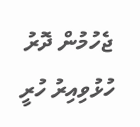ޖެހުމުން ދޮރު ހުޅުވިއިރު ހުރީ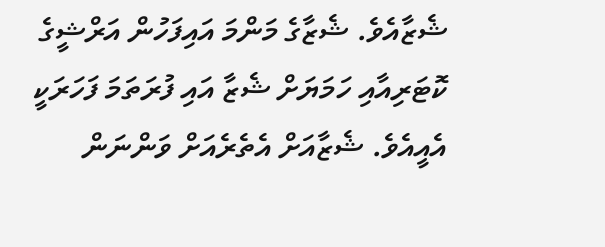ޝެޒާއެވެ. ޝެޒާގެ މަންމަ އައިފަހުން އަރްޝީގެ ކޮޓަރިއާއި ހަމަޔަށް ޝެޒާ އައި ފުރަތަމަ ފަހަރަކީ އެއީއެވެ. ޝެޒާއަށް އެތެރެއަށް ވަންނަން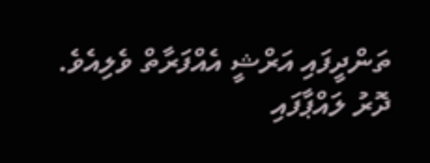ތަންދީފައި އަރްޝީ އެއްފަރާތް ވެލިއެވެ.
ދޮރު ލައްޕާފައި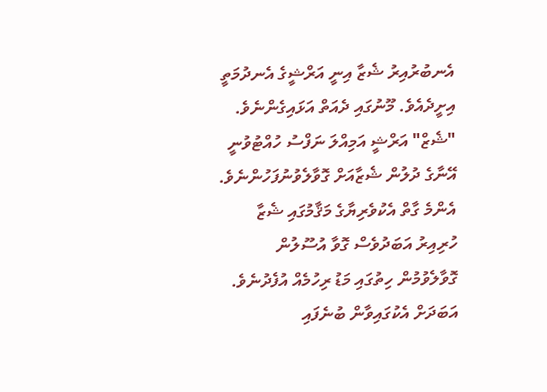އެނބުރުއިރު ޝެޒާ އިނީ އަރްޝީގެ އެނދުމަތީ އިށީދެއެވެ. މޫނުގައި ދެއަތް އަޅައިގެންނެވެ. "ޝެޒް" އަރްޝީ އަމިއްލަ ނަފްސު ހުއްޓުވުނީ އޭނާގެ ދުލުން ޝެޒާއަށް ގޮވާލެވުނުފަހުންނެވެ. އެންމެ ގާތް އެކުވެރިޔާގެ މަޤާމުގައި ޝެޒާ ހުރިއިރު އަބަދުވެސް ގޮވާ އުސޫލުން ގޮވާލެވުމުން ހިތުގައި މަޑު ރިހުމެއް އުފެދުނެވެ. އަބަދަށް އެކުގައިވާން ބުނެފައި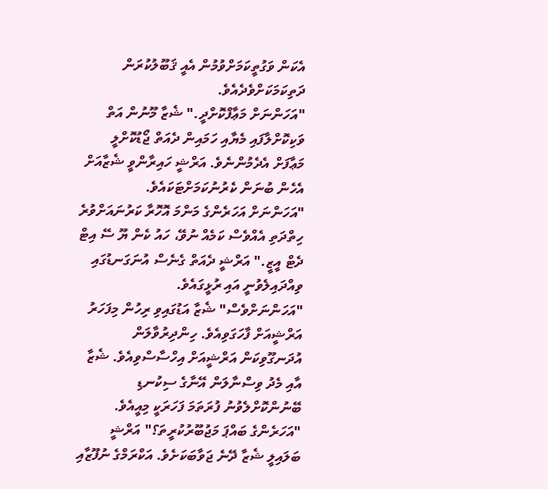އެކަން ވަގުތީކަމަށްވުމުން އެއީ ޤަބޫލުކުރަން ދަތިކަމަކަށްވެދެއެވެ.
"އަހަންނަށް މަޢާފްކޮށްދީ." ޝެޒާ މޫނުން އަތް ވަކިކޮށްލާފައި މެޔާއި ހަމައިން ދެއަތް ޖޯޑުކޮށްލީ މަޢާފަށް އެދެމުންނެވެ. އަރްޝީ ހައިރާންވީ ޝެޒާއަށް އެހެން ބުނަން ކެރުނުކަމަށްޓަކައެވެ.
"އަހަންނަށް އަހަރެންގެ މަންމަ އޮހޮރާ ކަރުނައަށްވުރެ ހިތްދަތި އެއްވެސް ކަމެއް ނުވޭ، ހައު ކެން ޔޫ ސޭ އިޓް ދެޓް އީޒީ." އަރްޝީ ދެއަތް ގެނެސް އުނަގަނޑުގައި ވިއްދައިލެވުނީ އައި ރުޅީގައެވެ.
"އަހަންނަށްވެސް" ޝެޒާ އަޑުގައިވި ރިހުން މިފަހަރު އަރްޝީއަށް ފާހަގަވިއެވެ. ހިންދިރުވާލަން އުދަނގޫވިކަން އަރްޝީއަށް އިހްސާސްވިއެވެ. ޝެޒާ އާއި މެދު ވިސްނާލަން އޭނާގެ ސިކުނޑި ބޭނުންކޮށްލެވުނު ފުރަތަމަ ފަހަރަކީ މިއީއެވެ.
"އަހަރެންގެ ބައްޕަ މަޖުބޫރުކުރީތަ؟" އަރްޝީ ބަލައިލީ ޝެޒާ ދޭނެ ޖަވާބަކަށެވެ. އަކްރަމްގެ ނުފޫޒާއި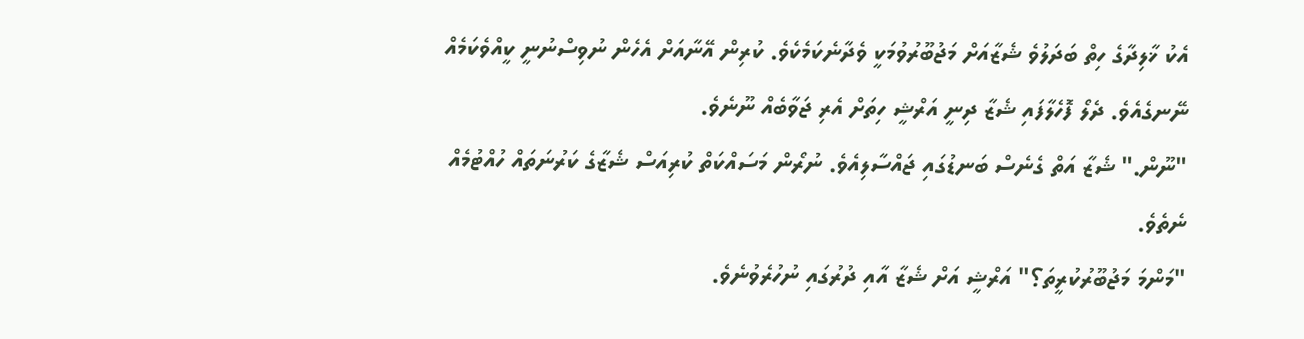އެކު ޚާލިދާގެ ހިތް ބަދަލުވެ ޝެޒާއަށް މަޖުބޫރުވުމަކީ ވެދާނެކަމެކެވެ. ކުރިން އޭނާއަށް އެހެން ނުވިސްނުނީ ކީއްވެކަމެއް ނޭނގެއެވެ. ދެލޯ ފޮހެލާފައި ޝެޒާ ދިނީ އަރްޝީ ހިތަށް އެރި ޖަވާބެއް ނޫނެވެ.
"ނޫން." ޝެޒާ އަތް ގެނެސް ބަނޑުގައި ޖައްސާލިއެވެ. ނުރޯން މަސައްކަތް ކުރިއަސް ޝެޒާގެ ކަރުނަތައް ހުއްޓުމެއް ނެތެވެ.
"މަންމަ މަޖުބޫރުކުރީތަ؟" އަރްޝީ އަށް ޝެޒާ އާއި ދުރުގައި ނުހުރެވުނެވެ.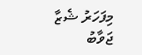މިފަހަރު ޝެޒާ ޖަވާބު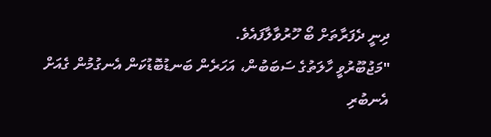ދިނީ ދެފަރާތަށް ބޯ ހޫރުވާލާފައެވެ.
"މަޖުބޫރުވީ ހާލަތުގެ ސަބަބުން، އަހަރެން ބަނޑުބޮޑުކަން އެނގުމުން ގެއަށް އެނބުރި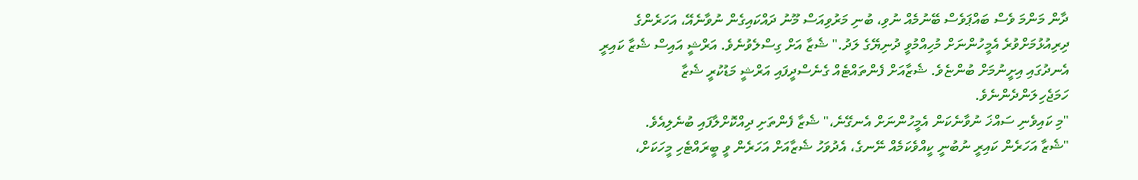ދާން މަންމަ ވެސް ބައްޕަވެސް ބޭނުމެއް ނުވި، ބުނި މަރުވިއަސް މޫނު ދައްކައިގެން ނުވާނެއޭ، އަހަރެންގެ ދިރިއުޅުމަށްވުރެ އެމީހުންނަށް މުހިއްމުވީ ދުނިޔޭގެ ލަދު." ޝެޒާ އަށް ގިސްލެވުނެވެ. އަރްޝީ އައިސް ޝެޒާ ކައިރީ އެނދުގައި އިށީނުމަށް ބުންޏެވެ. ޝެޒާއަށް ފެންތައްޓެއް ގެނެސްދީފައި އަރްޝީ މަޑުކުރީ ޝެޒާ ހަމަޖެހިލަންދެންނެވެ.
"މި ކައިވެނި ސައްޚަ ނުވާނެކަން އެމީހުންނަށް އެނގޭނެ،" ޝެޒާ ފެންތަށި ދިއްކޮށްލާފައި ބުނެލިއެވެ.
"ޝެޒާ އަހަރެން ކައިރީ ނުބުނީ ކީއްވެކަމެއް ނޭނގެ، އެދުވަހު ޝެޒާއަށް އަހަރެން ވީ ބީރައްޓެހި މީހަކަށް،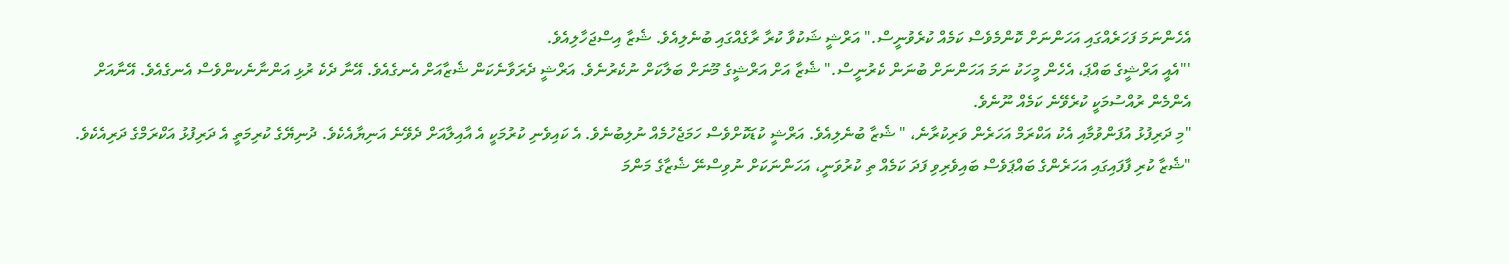އެހެންނަމަ ފަހަރެއްގައި އަހަންނަށް ކޮންމެވެސް ކަމެއް ކުރެވުނީސް." އަރްޝީ ޝަކުވާ ކުރާ ރާގެއްގައި ބުނެލިއެވެ. ޝެޒާ އިސްޖަހާލިއެވެ.
'"އެއީ އަރްޝީގެ ބައްޕަ، އެހެން މީހަކު ނަމަ އަހަންނަށް ބުނަން ކެރުނީސް." ޝެޒާ އަށް އަރްޝީގެ މޫނަށް ބަލާކަށް ނުކެރުނެވެ. އަރްޝީ ދެރަވާނެކަން ޝެޒާއަށް އެނގެއެވެ. އޭނާ ދެކެ ރުޅި އަންނާނެކންވެސް އެނގެއެވެ. އޭނާއަށް އެންމެން ރުއްސުމަކީ ކުރެވޭނެ ކަމެއް ނޫނެވެ.
"މި ދަރިފުޅު އުފަންވުމާއި އެކު އަކްރަމް އަހަރެން ވަރިކުރާނެ، " ޝެޒާ ބުނެލިއެވެ. އަރްޝީ ކުޑަކޮށްވެސް ހަމަޖެހުމެއް ނުލިބުނެވެ. އެ ކައިވެނި ކުރުމަކީ އެ އާއިލާއަށް ދެވޭނެ އަނިޔާއެކެވެ. ދުނިޔޭގެ ކުރިމަތީ އެ ދަރިފުޅު އަކްރަމްގެ ދަރިއެކެވެ.
"ޝެޒާ ކުރި ފާފައިގައި އަހަރެންގެ ބައްޕަވެސް ބައިވެރިވި ފަދަ ކަމެއް ތި ކުރުވަނީ، އަހަންނަކަށް ނުވިސްނޭ ޝެޒާގެ މަންމަ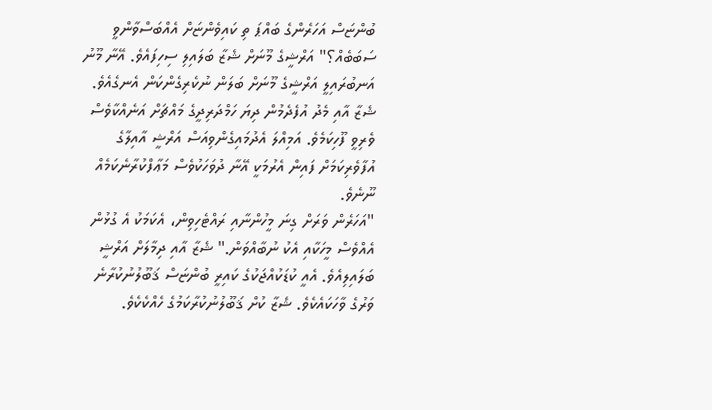ބުންޏަސް އަހަރެންގެ ބައްޕަ ތި ކައިވެންޏަށް އެއްބަސްވާންވީ ސަބަބެއް؟" އަރްޝީގެ މޫނަށް ޝެޒާ ބަލައިލި ސިހިފައެވެ. އޭނާ މޫނު އަނބުރައިލީ އަރްޝީގެ މޫނަށް ބަލަން ނުކެރިގެންކަން އެނގެއެވެ. ޝެޒާ އާއި މެދު އުފެދެމުން ދިޔަ ހަމްދަރިދީގެ މައްޗަށް އަނެއްކާވެސް ވެރިވީ ފޫހިކަމެވެ. އަމިއްލަ އެދުމައިގެންވިއަސް އަރްޝީ އާއިލާގެ އުފާވެރިކަމަށް ފައިން އެރުމަކީ އޭނާ ދުވަހަކުވެސް މަޢާފްކުރާނެކަމެއް ނޫނެވެ.
"އަހަރެން ވަރަށް ގިނަ މީހުންނާއި ރައްޓެހިވިން، އެކަމަކު އެ ގުޅުން އެއްވެސް މީހަކާއި އެކު ނުބާއްވަން." ޝެޒާ އާއި ދިމާލަށް އަރްޝީ ބަލައިލިއެވެ. އެއީ ކުޑަކުއްޖަކުގެ ކައިރީ ބުންޏަސް ޤަބޫލުނުކުރާނެ ވަރުގެ ވާހަކައެކެވެ. ޝެޒާ ކުށް ޤަބޫލުނުކުރާކަމުގެ ހެއްކެކެވެ.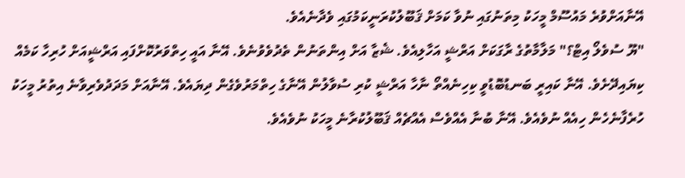އޭނާއަށްވުރެ މައުސޫމް މީހަކު މިތަނުގައި ނުވާ ކަމަށް ޤަބޫލުކުރަނީކަމުގައި ވެދާނެއެވެ.
"ޔޫ ސުވެލޯ އިޓް؟" މަލާމާތުގެ ރާގަކަށް އަރްޝީ އަހާލިއެވެ. ޝެޒާ އަށް އިންތަނުން ތެދުވެވުނެވެ. އޭނާ އައީ ހިތްވަރުކޮށްފައި އަރްޝީއަށް ހުރިހާ ކަމެއް ކިޔައިދޭށެވެ. އޭނާ ކައިރީ ބަނޑުބޮޑުވީ ކިހިނެއްތޯ ނާހާ އަރްޝީ ކުރި ސުވާލުން އޭނާގެ ހިތްމަރުވެގެން ދިޔައެވެ. އޭނާއަށް މަދަދުވެރިވާނެ އިތުރު މީހަކު ހުރެފާނެހެން ހިއެއް ނުވެއެވެ. އޭނާ ބުނާ އެއްވެސް އެއްޗެއް ޤަބޫލުކުރާނެ މީހަކު ނުވެއެވެ.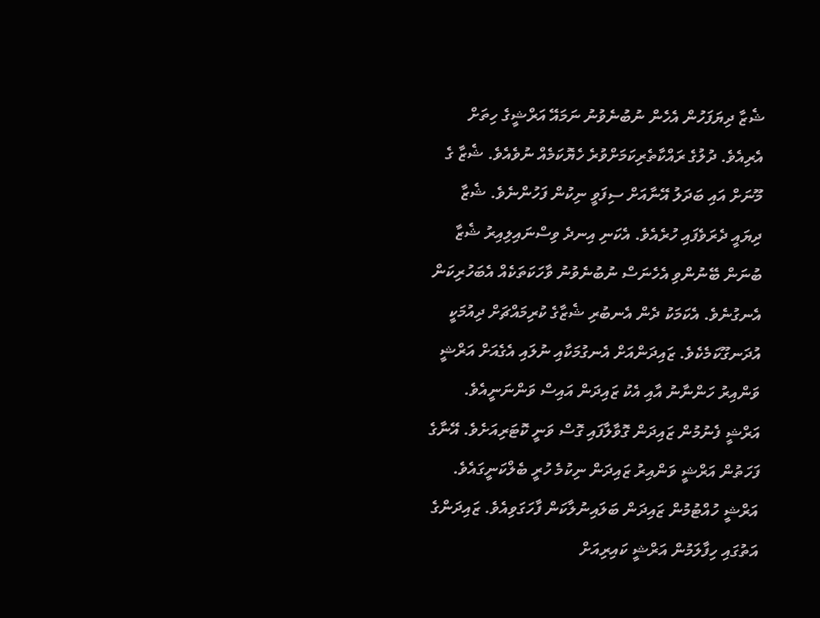ޝެޒާ ދިޔަފަހުން އެހެން ނުބުނެވުނު ނަމައޭ އަރްޝީގެ ހިތަށް އެރިއެވެ. ދުލުގެ ރައްކާތެރިކަމަށްވުރެ ހެޔޮކަމެއް ނުވެއެވެ. ޝެޒާ ގެ މޫނަށް އައި ބަދަލު އޭނާއަށް ސިފަވީ ނިކުން ފަހުންނެވެ. ޝެޒާ ދިޔައީ ދެރަވެފައި ހުރެއެވެ. އެކަނި އިނދެ ވިސްނައިލިއިރު ޝެޒާ ބުނަން ބޭނުންވި އެހެނަސް ނުބުނެވުނު ވާހަކަތަކެއް އެބަހުރިކަން އެނގުނެވެ. އެކަމަކު ދެން އެނބުރި ޝެޒާގެ ކުރިމައްޗަށް ދިއުމަކީ އުދަނގޫކަމެކެވެ. ޒައިދަންއަށް އެނގުމަކާއި ނުލައި އެގެއަށް އަރްޝީ ވަންއިރު ހަންނާނު އާއި އެކު ޒައިދަން އައިސް ވަންނަނީއެވެ. އަރްޝީ ފެނުމުން ޒައިދަން ގޮވާލާފައި ގޮސް ވަނީ ކޮޓަރިއަށެވެ. އޭނާގެ ފަހަތުން އަރްޝީ ވަންއިރު ޒައިދަން ނިކުމެ ހުރީ ބެލްކަނީގައެވެ.
އަރްޝީ ހުއްޓުމުން ޒައިދަން ބަލައިނުލާކަން ފާހަގަވިއެވެ. ޒައިދަންގެ އަތުގައި ހިފާލަމުން އަރްޝީ ކައިރިއަށް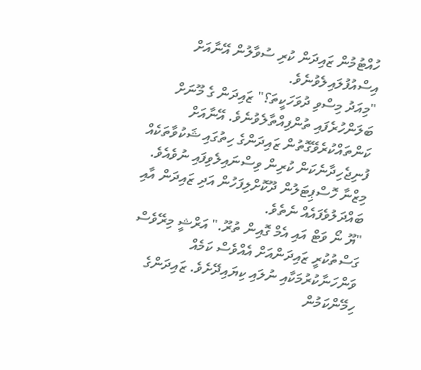ހުއްޓުމުން ޒައިދަން ކުރި ސުވާލުން އޭނާއަށް އިސްއުފުލައިލެވުނެވެ.
"މިއަދު މިސްވި ދުވަހަކީތަ؟" ޒައިދަން ގެ މޫނަށް ބަލަންހުރެފައި ތުންފިއްތާލެވުނެވެ. އޭނާއަށް ކަންތައްކުރެވޭގޮތުން ޒައިދަންގެ ހިތުގައި ޝަކުވާތަކެއް ފުނިޖެހިދާނެކަން ކުރިން ވިސްނައިލެވިފައި ނުވެއެވެ. މިޒްނާ ހޮސްޕިޓަލުން ދޫކޮށްލިފަހުން އަދި ޒައިދަން އާއި ބައްދަލުވެފައެއް ނެތެވެ.
"ޔޫ ނޯ ވަޓް އައި އެމް ގޮއިން ތުރޫ." އަރްޝީ މިރޭވެސް ގަސްތުކުރީ ޒައިދަންއަށް އެއްވެސް ކަމެއް ވަންހަނާކުރުމަކާއި ނުލައި ކިޔައިދޭށެވެ. ޒައިދަންގެ ހިމޭންކަމުން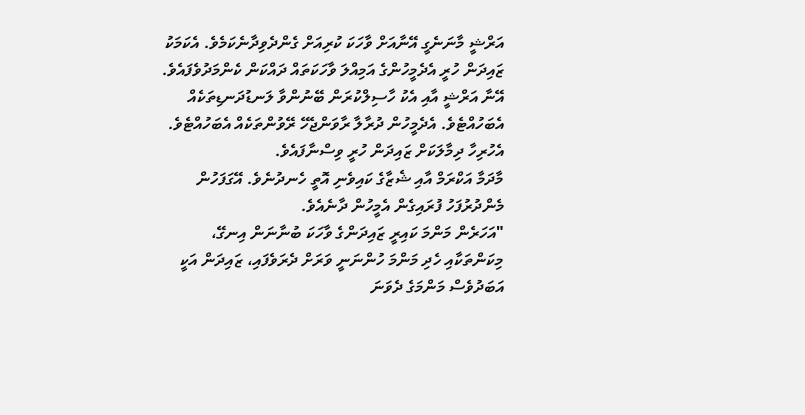އަރްޝީ މާނަނެގީ އޭނާއަށް ވާހަކަ ކުރިއަށް ގެންދެވިދާނެކަމެވެ. އެކަމަކު ޒައިދަން ހުރީ އެދެމީހުންގެ އަމިއްލަ ވާހަކަތައް ދައްކަން ކެންމަދުވެފައެވެ. އޭނާ އަރްޝީ އާއި އެކު ހާސިލްކުރަން ބޭނުންވާ ލަނޑުދަނޑިތަކެއް އެބަހުއްޓެވެ. އެދެމީހުން ދުރާލާ ރާވަންޖެހޭ ރޭވުންތަކެއް އެބަހުއްޓެވެ. އެހުރިހާ ދިމާލަކަށް ޒައިދަން ހުރީ ވިސްނާފައެވެ.
މާދަމާ އަކްރަމް އާއި ޝެޒާގެ ކައިވެނި އޮތީ ހެނދުނެވެ. އޭގަފަހުން މެންދުރުފަހު ފުރައިގެން އެމީހުން ދާނެއެވެ.
"އަހަރެން މަންމަ ކައިރީ ޒައިދަންގެ ވާހަކަ ބުނާނަން އިނގޭ، މިކަންތަކާއި ހެދި މަންމަ ހުންނަނީ ވަރަށް ދެރަވެފައި، ޒައިދަން އަކީ އަބަދުވެސް މަންމަގެ ދެވަނަ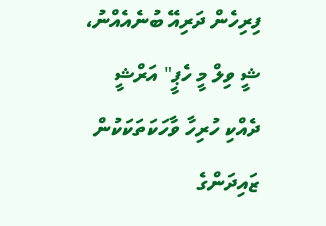ފިރިހެން ދަރިއޭ ބުނެއެއްނު، ޝީ ވިލް މީ ހެޕީ" އަރްޝީ ދެއްކި ހުރިހާ ވާހަކަތަކަކުން ޒައިދަންގެ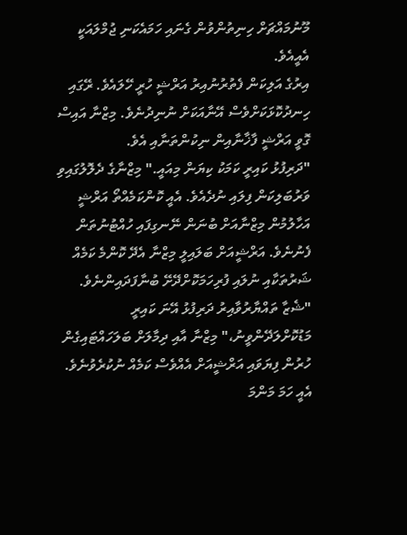މޫނުމައްޗަށް ހިނިތުންވުން ގެނައި ހަމައެކަނި ޖުމްލައަކީ އެއީއެވެ.
އިރުގެ އަލިކަން ފެތުރުނުއިރު އަރްޝީ ހުރީ ހޭލައެވެ. ރޭގައި ހިނދުކޮޅަކަށްވެސް އޭނާއަކަށް ނުނިދުނެވެ. މިޒްނާ އައިސް ގޮވީ އަރްޝީ ފާޚާނާއިން ނިކުންތަނާއި އެވެ.
"ދަރިފުޅު ކައިރީ ކަމަކު ކިޔަން މިއައީ." މިޒްނާގެ ދެލޮލުގައިވި ވަރުބަލިކަން ފިލައި ނުދެއެވެ. އެއީ ކޮންކަމެއްތޯ އަރްޝީ އަހާލުމުން މިޒްނާއަށް ބުނަން ނޭނގިފައި ހުއްޓުނުތަން ފެނުނެވެ. އަރްޝީއަށް ބަލައިލީ މިޒްނާ އެދޭ ކޮންމެ ކަމެއް ޝަރުތަކާއި ނުލައި ފުރިހަމަކޮށްދޭށޭ ބުނާފަދައިންނެވެ.
"ޝެޒާ ތައްޔާރުވާއިރު ދަރިފުޅު އޭނަ ކައިރީ މަޑުކޮށްލަދޭންވީނު،" މިޒްނާ އާއި ދިމާލަށް ބަލަހައްޓައިގެން ހުރުން ފިޔަވައި އަރްޝީއަށް އެއްވެސް ކަމެއް ނުކުރެވުނެވެ. އެއީ ހަމަ މަންމަ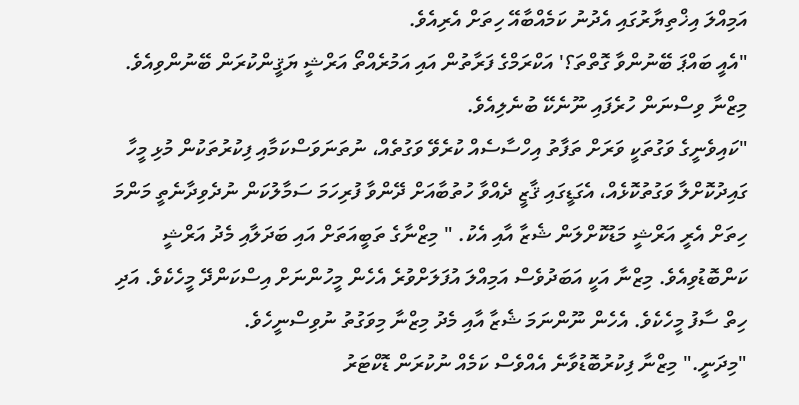އަމިއްލަ އިޚްތިޔާރުގައި އެދުނު ކަމެއްބާއޭ ހިތަށް އެރިއެވެ.
"އެއީ ބައްޕަ ބޭނުންވާ ގޮތްތަ؟' އަކްރަމްގެ ފަރާތުން އައި އަމުރެއްތޯ އަރްޝީ ޔަޤީންކުރަން ބޭނުންވިއެވެ. މިޒްނާ ވިސްނަން ހުރެފައި ނޫނެކޭ ބުނެލިއެވެ.
"ކައިވެނީގެ ވަގުތަކީ ވަރަށް ތަފާތު އިހްސާސެއް ކުރެވޭ ވަގުތެއް، ނުތަނަވަސްކަމާއި ފިކުރުތަކުން މުޅި މީހާ ގައިދުކޮށްލާ ވަގުތުކޮޅެއް، އެގަޑީގައި ޤާޒީ ދެއްވާ ހުތުބާއަށް ދޭންވާ ފުރިހަމަ ސަމާލުކަން ނުދެވިދާނެތީ މަންމަ ހިތަށް އެރީ އަރްޝީ މަޑުކޮށްލަން ޝެޒާ އާއި އެކު. " މިޒްނާގެ ތަބީއަތަށް އައި ބަދަލާއި މެދު އަރްޝީ ކަންބޮޑުވިއެވެ. މިޒްނާ އަކީ އަބަދުވެސް އަމިއްލަ އުފަލަށްވުރެ އެހެން މީހުންނަށް އިސްކަންދޭ މީހެކެވެ. އަދި ހިތް ސާފު މީހެކެވެ. އެހެން ނޫންނަމަ ޝެޒާ އާއި މެދު މިޒްނާ މިވަގުތު ނުވިސްނީހެވެ.
"މިދަނީ." މިޒްނާ ފިކުރުބޮޑުވާނެ އެއްވެސް ކަމެއް ނުކުރަން ޑޮކްޓަރު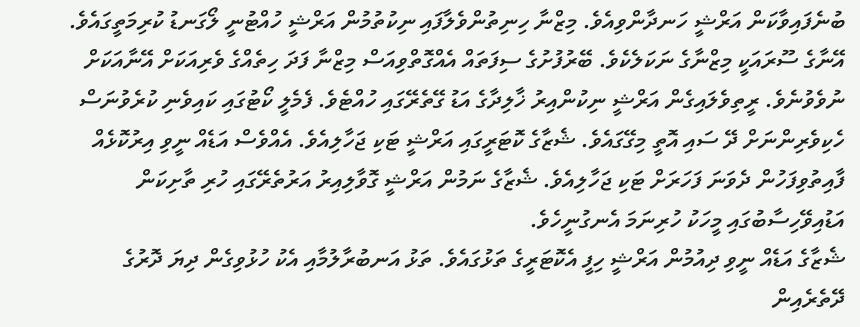ބުނެފައިވާކަން އަރްޝީ ހަނދާންވިއެވެ. މިޒްނާ ހިނިތުންވެލާފައި ނިކުތުމުން އަރްޝީ ހުއްޓުނީ ލޯގަނޑު ކުރިމަތީގައެވެ. އޭނާގެ ސޫރައަކީ މިޒްނާގެ ނަކަލެކެވެ. ބޭރުފުށުގެ ސިފަތައް އެއްގޮތްވިއަސް މިޒްނާ ފަދަ ހިތެއްގެ ވެރިއަކަށް އޭނާއަކަށް ނުވެވުނެވެ. ރީތިވެލައިގެން އަރްޝީ ނިކުންއިރު ޚާލިދާގެ އަޑު ގޭތެރޭގައި ހުއްޓެވެ. ފެމެލީ ކޯޓުގައި ކައިވެނި ކުރެވުނަސް ހެކިވެރިންނަށް ދޭ ސައި އޮތީ މިގޭގައެވެ. ޝެޒާގެ ކޮޓަރީގައި އަރްޝީ ޓަކި ޖަހާލިއެވެ. އެއްވެސް އަޑެއް ނީވި އިރުކޮޅެއް ފާއިތުވިފަހުން ދެވަނަ ފަހަރަށް ޓަކި ޖަހާލިއެވެ. ޝެޒާގެ ނަމުން އަރްޝީ ގޮވާލިއިރު އަރުތެރޭގައި ހުރި ތާށިކަން އަޑުއިވޭހިސާބުގައި މީހަކު ހުރިނަމަ އެނގުނީހެވެ.
ޝެޒާގެ އަޑެއް ނީވި ދިއުމުން އަރްޝީ ހިފީ އެކޮޓަރީގެ ތަޅުގައެވެ. ތަޅު އަނބުރާލުމާއި އެކު ހުޅުވިގެން ދިޔަ ދޮރުގެ ދޭތެރެއިން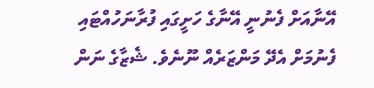އޭނާއަށް ފެނުނީ އޭނާގެ ހަށީގައި ފުރާނަހުއްޓައި ފެނުމަށް އެދޭ މަންޒަރެއް ނޫނެވެ. ޝެޒާގެ ނަން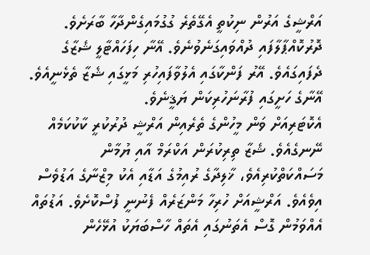އަރްޝީގެ އަރުން ނިކުތީ އެގޭތެރެ ގުގުމައިގެންދާހާ ބާރަށެވެ. ދޮރުކޮއްޕާލާފައި ދުއްވައިގަނެވުނެވެ. އޭނާ ހިފަހައްޓާލީ ޝެޒާގެ ދެފައިގައެވެ. އޭރު ފަންކާގައި އެލުވާފައިހުރި މަޅީގައި ޝެޒާ ތެޅެނީއެވެ. އޭނާގެ ހަށީގައި ފުރާނަހުރިކަން ޔަޤީނެވެ.
އެކޮޓަރިއަށް ވަން މީހުންގެ ތެރެއިން އަރްޝީ ދުރުކުރީ ކާކުކަމެއް ނޭނގެއެވެ. ޝެޒާ ތިރިކުރަން އަކްރަމް އާއި ޔުމާން މަސައްކަތްކުރިއެވެ، ޚާލިދާގެ ރުއިމުގެ އަޑާއި އެކު މިޒްނާގެ އަޑުވެސް އިވެއެވެ. އަރްޝީއަށް ހުރިހާ މަންޒަރެއް ފެނުނީ ފުސްކޮށެވެ. އަޑުތައް އެއްވަމުން ގޮސް އެތަނުގައި އެތައް ހާސްބަޔަކު އުޅޭހެން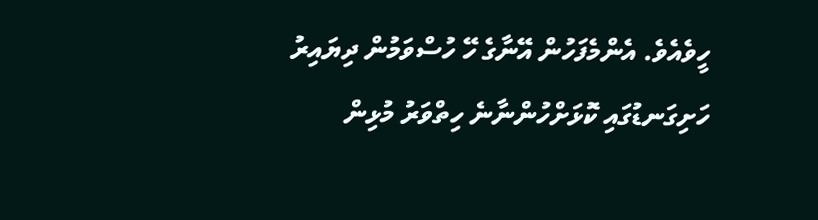ހީވެއެވެ. އެންމެފަހުން އޭނާގެ ހޭ ހުސްވަމުން ދިޔައިރު ހަށިގަނޑުގައި ކޮޅަށްހުންނާނެ ހިތްވަރު މުޅިން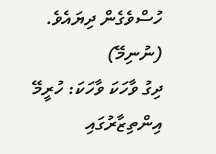ހުސްވެގެން ދިޔައެވެ.
(ނުނިމޭ)
ދިގު ވާހަކަ ވާހަކަ: ހުރީމޭ އިންތިޒާރުގައި